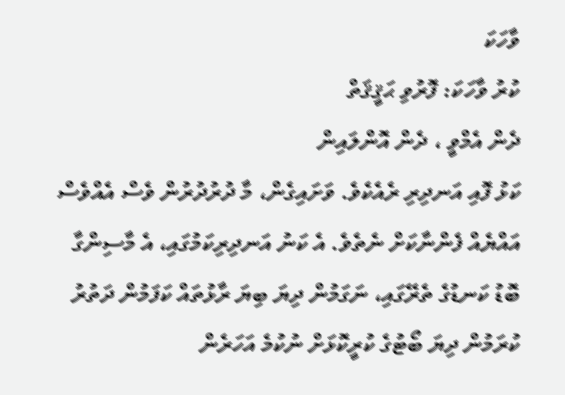ވާހަކަ
ކުރު ވާހަކަ: ފޮރުވި ޙަޤީޤަތް
ދެން އެމްވީ ، ދެން އޮންލައިން
ކަޅު ފޮއި އަނދިރި ރެއެކެވެ. ވަށައިގެން، މާ ދުރުދުރުން ވެސް އެއްވެސް އައްޔެއް ފެންނާކަށް ނެތެވެ. އެ ކަނު އަނދިރިކަމުގައި، އެ މާސިންގާ ބޮޑު ކަނޑުގެ ތެރޭގައި، ނަގަމުން ދިޔަ ބިޔަ ރާޅުތައް ކަފަމުން ދަތުރު ކުރަމުން ދިޔަ ބޯޓުގެ ކުރީކޮޅަށް ނުކުމެ އަހަރެން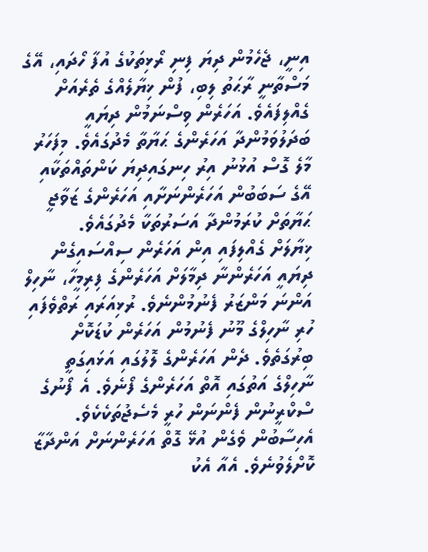އިނީ، ޖެހެމުން ދިޔަ ފިނި ރޯޅިތަކުގެ އުފާ ހޯދައި، އޭގެ މަސްތާނީ ރާޙަތު ލިބި، ފުން ޚިޔާލެއްގެ ތެރެއަށް ގެއްލިފައެވެ. އަހަރެން ވިސްނަމުން ދިޔައީ ބަދަލުވަމުންދާ އަހަރެންގެ ޙަޔާތާ މެދުގައެވެ. މިފަހަރު މާލެ ގޮސް އުޅުނު އިރު ހިނގައިދިޔަ ކަންތައްތަކާއި އޭގެ ސަބަބުން އަހަރެންނަށާއި އަހަރެންގެ ޒަވާޖީ ޙަޔާތަށް ކުރަމުންދާ އަސަރުތަކާ މެދުގައެވެ.
ޚިޔާލަށް ގެއްލިފައި އިން އަހަރެން ސިއްސައިގެން ދިޔައީ އަހަރެންނާ ދިމާލަށް އަހަރެންގެ ފިރިމީހާ، ނާހިލް އަންނަ މަންޒަރު ފެނުމުންނެވެ. ރުޅިއަރައި ރަތްވެފައި ހުރި ނާހިލްގެ މޫނު ފެނުމުން އަހަރެން ކުޑަކޮށް ބިރުގަތެވެ. ދެން އަހަރެންގެ ލޮލުގައި އަޅައިގަތީ ނާހިލްގެ އަތުގައި އޮތް އަހަރެންގެ ފޯނެވެ. އެ ފޯނުގެ ސްކްރީނުން ފެންނަން ހުރީ މެސެޖުތަކެކެވެ. އެހިސާބުން ވެގެން އުޅޭ ގޮތް އަހަރެންނަށް އަންދާޒާ ކޮށްލެވުނެވެ. އެއާ އެކު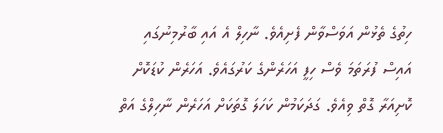ހިތުގެ ތެޅުން އަވަސްވާން ފެށިއެވެ. ނާހިލް އެ އައި ބާރުމިނުގައި އައިސް ފުރަތަމަ ވެސް ހިފީ އަހަރެންގެ ކަރުގައެވެ. އަހަރެން ކުޑަކޮށް ކޮށިއަރާ ގޮތް ވިއެވެ. ގަދަކަމުން ކަހަލަ ގޮތަކަށް އަހަރެން ނާހިލްގެ އަތް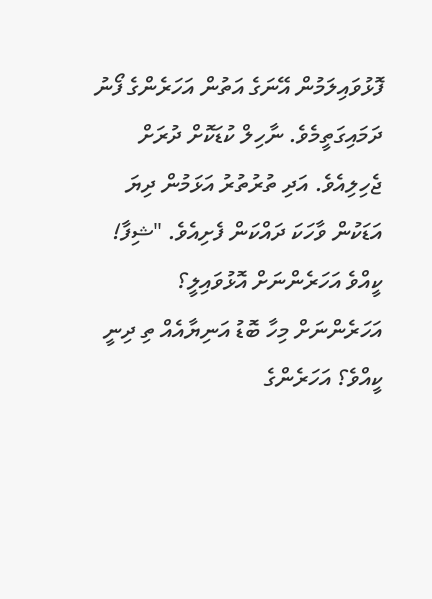ފޮޅުވައިލަމުން އޭނަގެ އަތުން އަހަރެންގެ ފޯނު ދަމައިގަތީމެވެ. ނާހިލް ކުޑަކޮށް ދުރަށް ޖެހިލިއެވެ. އަދި ތުރުތުރު އަޅަމުން ދިޔަ އަޑަކުން ވާހަކަ ދައްކަން ފެށިއެވެ. "ޝިފާ! ކީއްވެ އަހަރެންނަށް އޮޅުވައިލީ؟ އަހަރެންނަށް މިހާ ބޮޑު އަނިޔާއެއް ތި ދިނީ ކީއްވެ؟ އަހަރެންގެ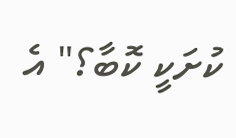ކުށަކީ ކޮބާ؟" އެ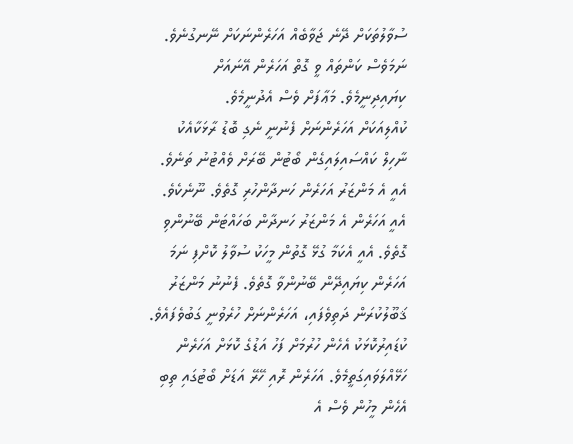ސުވާލުތަކަށް ދޭނެ ޖަވާބެއް އަހަރެންނަކަށް ނޭނގުނެވެ. ނަމަވެސް ކަންތައް ވީ ގޮތް އަހަރެން އޭނައަށް ކިޔައިދިނީމެވެ. މަޢާފަށް ވެސް އެދުނީމެވެ.
ކުއްލިއަކަށް އަހަރެންނަށް ފެނުނީ ނެގި ބޮޑު ރާޅަކާއެކު ނާހިލް ކައްސައިލައިގެން ބޯޓުން ބޭރަށް ވެއްޓުނު ތަނެވެ. އެއީ އެ މަންޒަރު އަހަރެން ހަނދާންހުރި ގޮތެވެ. ނޫނެކެވެ. އެއީ އަހަރެން އެ މަންޒަރު ހަނދާން ބަހައްޓަން ބޭނުންވި ގޮތެވެ. އެއީ އެކަމާ ގުޅޭ ގޮތުން މީހަކު ސުވާލު ކޮށްފި ނަމަ އަހަރެން ކިޔައިދޭން ބޭނުންވާ ގޮތެވެ. ފެނުނު މަންޒަރު ޤަބޫލުކުރަން ދަތިވެފައި، އަހަރެންނަށް ހުރެވުނީ ގަބުވެފައެވެ. ކުޑައިރުކޮޅަކު އެހެން ހުރުމަށް ފަހު އަޑުގެ ކޮޅަށް އަހަރެން ހަޅޭއްލަވައިގަތީމެވެ. އަހަރެން ރޮއި ހޭރޭ އަޑަށް ބޯޓުގައި ތިބި އެހެން މީހުން ވެސް އެ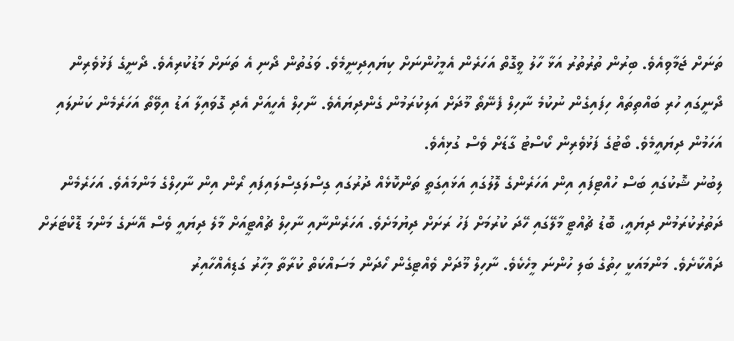ތަނަށް ޖަމާވިއެވެ. ބިރުން ތުރުތުރު އަޅާ ހާލު ވީގޮތް އަހަރެން އެމީހުންނަށް ކިޔައިދިނީމެވެ. ވަގުތުން ދޯނި އެ ތަނަށް މަޑުކުރިއެވެ. ދޯނީގެ ފަޅުވެރިން ދޯނީގައި ހުރި ބައްތިތައް ހިފައިގެން ނުކުމެ ނާހިލް ފެނޭތޯ މޫދަށް އަލިކުރަމުން ގެންދިޔައެވެ. ނާހިލް އެހީއަށް އެދި ގޮވައިލާ އަޑު އިވޭތޯ އަހަރެމެން ކަނުލައި އަހަމުން ދިޔައީމެވެ. ބޯޓުގެ ފަޅުވެރިން ކޯސްޓު ގާޑަށް ވެސް ގުޅިއެވެ.
ލިބުނު ޝޮކުގައި ބަސް ހުއްޓިފައި އިން އަހަރެންގެ ލޮލުގައި އަޅައިގަތީ ތަންކޮޅެއް ދުރުގައި ގިސްލަގިސްލައިފައި ރޯން އިން ނާހިލްގެ މަންމައެވެ. އަހަރެމެން ދަތުރުކުރަމުން ދިޔައީ، ބޮޑު ޗުއްޓީ މާލޭގައި ހޭދަ ކުރުމަށް ފަހު ރަށަށް ދިޔުމަށެވެ. އަހަރެންނާއި ނާހިލް ޗުއްޓީއަށް މާލެ ދިޔައީ ވެސް އޭނަގެ މަންމަ ޑޮކްޓަރަށް ދައްކާށެވެ. މަންމައަކީ ހިތުގެ ބަލި ހުންނަ މީހެކެވެ. ނާހިލް މޫދަށް ވެއްޓިގެން ހޯދަން މަސައްކަތް ކުރާތާ މިހާރު ގަޑިއެއްހާއިރު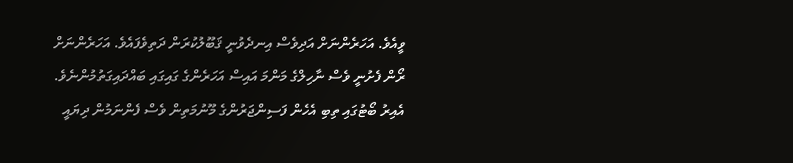ވީއެވެ. އަހަރެންނަށް އަދިވެސް އިނދެވުނީ ޤަބޫލުކުރަން ދަތިވެފައެވެ. އަހަރެންނަށް ރޯން ފެށުނީ ވެސް ނާހިލްގެ މަންމަ އައިސް އަހަރެންގެ ގައިގައި ބައްދައިގަތުމުންނެވެ. އެއިރު ބޯޓުގައި ތިބި އެހެން ފަސިންޖަރުންގެ މޫނުމަތިން ވެސް ފެންނަމުން ދިޔައީ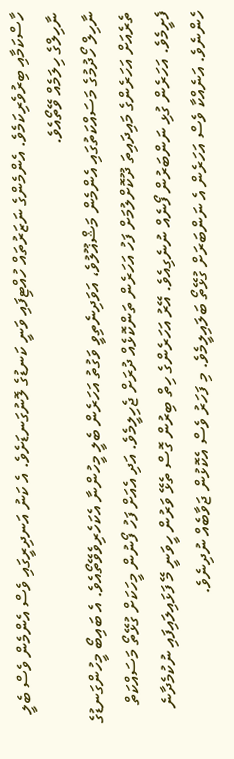ހާސްކަމާއި ބިރުވެރިކަމެވެ. އެންމެންގެ ނަޒަރުތައް ހުއްޓިފައި ވަނީ ކަނޑުގެ ލޮނުގަނޑަށެވެ. އެ ކަނު އަނދިރީގައި ވެސް އެންމެން ވެސް ބެލީ ނާހިލްގެ ހިލަމެއް ވޭތޯއެވެ.
ނާހިލް ހޯދުމުގެ މަސައްކަތުގައި އެންމެން މަޝްޣޫލުވެ، އަވަދިނެތިވީ ވަގުތު އަހަރެން ބެލީ މީހުންނާ އެކަހެރިވެވޭތޯއެވެ. އެ ބައިބޯ މީހުންގަނޑުގެ ތެރެއަށް އަހަރެންގެ މައިދައިތަ ދޫކޮށްލުމަށް ފަހު އަހަރެން ތަންކޮޅެއް ދުރަށް ޖެހިލީމެވެ. އަދި އެއަށް ފަހު ފޯނުން މީހަކަށް ގުޅޭތޯ މަސައްކަތް ފެށީމެވެ. އަހަރެން ގުޅި ނަންބަރުން ފޯނެއް ނުނެގިއެވެ. އޭރު އަހަރެންގެ ހިތް ބިރުން ގޮސް ތެޅޭ ވަރުން ހީވަނީ މޭ ފަޅައިލައިފައި ނުކުމެދާނެ ހެންނެވެ. އަނެއްކާ ވެސް އަހަރެން އެ ނަންބަރަށް ގުޅޭތޯ ބަލައިލީމެވެ. މި ފަހަރު ވެސް އެކޮޅުން ޖަވާބެއް ނުދިނެވެ.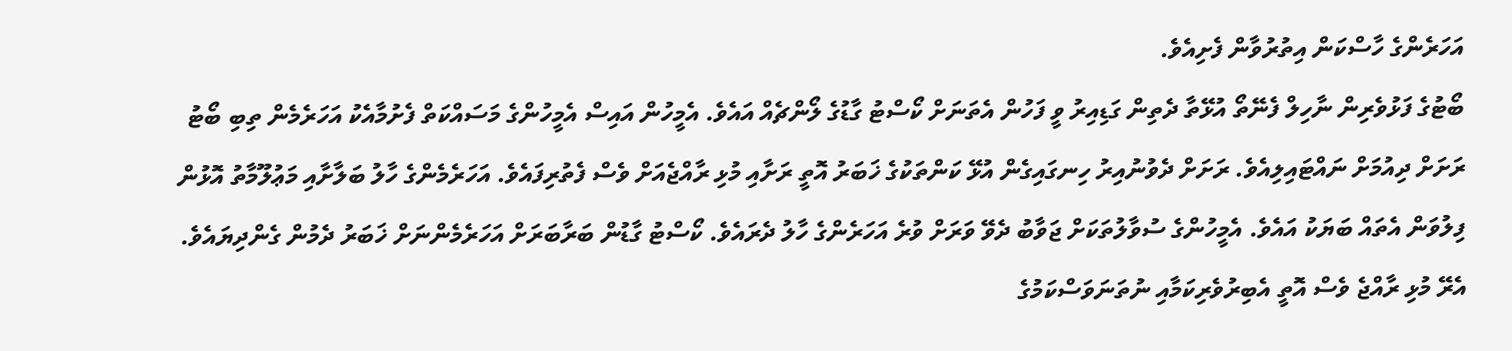އަހަރެންގެ ހާސްކަން އިތުރުވާން ފެށިއެވެ.
ބޯޓުގެ ފަޅުވެރިން ނާހިލް ފެނޭތޯ އުޅޭތާ ދެތިން ގަޑިއިރު ވީ ފަހުން އެތަނަށް ކޯސްޓު ގާޑުގެ ލޯންޗެއް އައެވެ. އެމީހުން އައިސް އެމީހުންގެ މަސައްކަތް ފެށުމާއެކު އަހަރެމެން ތިބި ބޯޓު ރަށަށް ދިއުމަށް ނައްޓައިލިއެވެ. ރަށަށް ދެވުނުއިރު ހިނގައިގެން އުޅޭ ކަންތަކުގެ ޚަބަރު އޮތީ ރަށާއި މުޅި ރާއްޖެއަށް ވެސް ފެތުރިފައެވެ. އަހަރެމެންގެ ހާލު ބަލާށާއި މަޢުލޫމާތު އޮޅުން ފިލުވަން އެތައް ބަޔަކު އައެވެ. އެމީހުންގެ ސުވާލުތަކަށް ޖަވާބު ދެވޭ ވަރަށް ވުރެ އަހަރެންގެ ހާލު ދެރައެވެ. ކޯސްޓު ގާޑުން ބަރާބަރަށް އަހަރެމެންނަށް ޚަބަރު ދެމުން ގެންދިޔައެވެ. އެރޭ މުޅި ރާއްޖެ ވެސް އޮތީ އެބިރުވެރިކަމާއި ނުތަނަވަސްކަމުގެ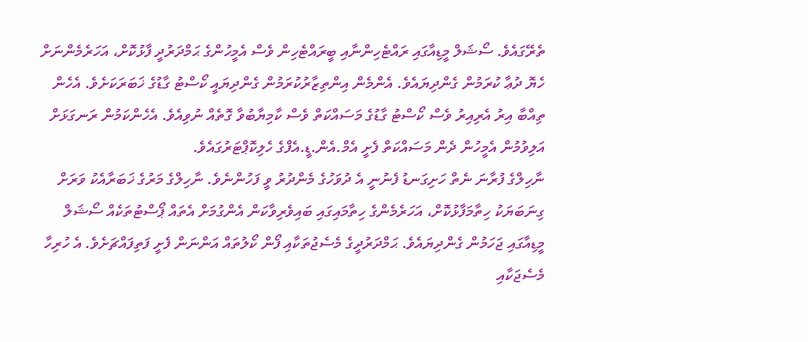ތެރޭގައެވެ. ސޯޝަލް މީޑިއާގައި ރައްޓެހިންނާއި ބީރައްޓެހިން ވެސް އެމީހުންގެ ޙަމްދަރުދީ ފާޅުކޮށް، އަހަރެމެންނަށް ހެޔޮ ދުޢާ ކުރަމުން ގެންދިޔައެވެ. އެންމެން އިންތިޒާރުކުރަމުން ގެންދިޔައީ ކޯސްޓު ގާޑުގެ ޚަބަރަކަށެވެ. އެހެން ތިއްބާ އިރު އެރިއިރު ވެސް ކޯސްޓު ގާޑުގެ މަސައްކަތް ވެސް ކާމިޔާބުވާ ގޮތެއް ނުވިއެވެ. އެހެންކަމުން ރަނގަޅަށް އަލިވުމުން އެމީހުން ދެން މަސައްކަތް ފެށީ އެމް.އެން.ޑީ.އެފްގެ ހެލިކޮޕްޓަރުގައެވެ.
ނާހިލްގެ ފުރާނަ ނެތް ހަށިގަނޑު ފެނުނީ އެ ދުވަހުގެ މެންދުރު ވީ ފަހުންނެވެ. ނާހިލްގެ މަރުގެ ޚަބަރާއެކު ވަރަށް ގިނަބަޔަކު ހިތާމަފާޅުކޮށް، އަހަރެމެންގެ ހިތާމައިގައި ބައިވެރިވާކަން އެންގުމަށް އެތައް ޕޯސްޓުތަކެއް ސޯޝަލް މީޑިއާގައި ޖަހަމުން ގެންދިޔައެވެ. ޙަމްދަރުދީގެ މެސެޖުތަކާއި ފޯން ކޯލުތައް އަންނަން ފެށީ ފަތިފައްޗަށެވެ. އެ ހުރިހާ މެސެޖަކާއި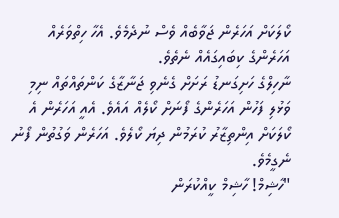ކޯލަކަށް އަހަރެން ޖަވާބެއް ވެސް ނުދެމެވެ. އެހާ ހިތްވަރެއް އަހަރެންގެ ކިބައިގައެއް ނެތެވެ.
ނާހިލްގެ ހަށިގަނޑު ރަށަށް ގެނެވި ޖަނާޒާގެ ކަންތައްތައް ނިމި ވަޅުލި ފަހުން އަހަރެންގެ ފޯނަށް ކޯލެއް އައެވެ. އެއީ އަހަރެން އެ ކޯލަކަށް އިންތިޒާރު ކުރަމުން ދިޔަ ކޯލެވެ. އަހަރެން ވަގުތުން ފޯނު ނެގީމެވެ.
"ހާޝިމް! ހާޝިމް ކީއްކުރަން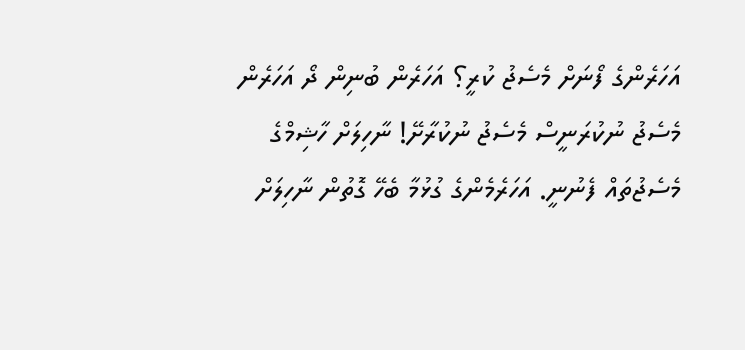އަހަރެންގެ ފޯނަށް މެސެޖު ކުރީ؟ އަހަރެން ބުނިން ދޯ އަހަރެން މެސެޖު ނުކުރަނީސް މެސެޖު ނުކުރާށޭ! ނާހިލަށް ހާޝިމްގެ މެސެޖުތައް ފެނުނީ. އަހަރެމެންގެ ގުޅުމާ ބެހޭ ގޮތުން ނާހިލަށް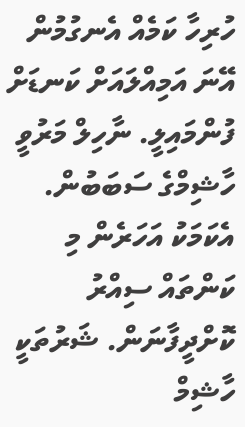ހުރިހާ ކަމެއް އެނގުމުން އޭނަ އަމިއްލައަށް ކަނޑަށް ފުންމައިލީ. ނާހިލް މަރުވީ ހާޝިމްގެ ސަބަބުން. އެކަމަކު އަހަރެން މި ކަންތައް ސިއްރު ކޮށްދީފާނަން. ޝަރުތަކީ ހާޝިމް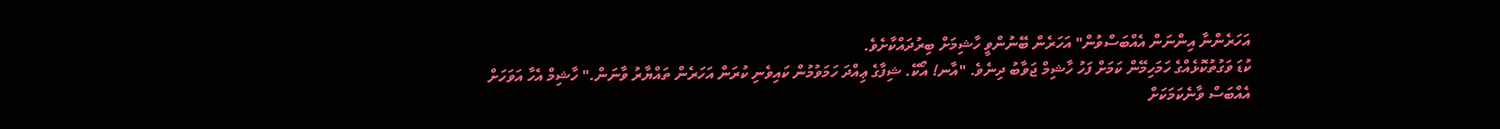އަހަރެންނާ އިންނަން އެއްބަސްވުން" އަހަރެން ބޭނުންވީ ހާޝިމަށް ބިރުދައްކާށެވެ.
ކުޑަ ވަގުތުކޮޅެއްގެ ހަމަހިމޭން ކަމަށް ފަހު ހާޝިމް ޖަވާބު ދިނެވެ. "އާނ! އޯކޭ. ޝިފާގެ ޢިއްދަ ހަމަވުމުން ކައިވެނި ކުރަން އަހަރެން ތައްޔާރު ވާނަން." ހާޝިމް އެހާ އަވަހަށް އެއްބަސް ވާނެކަމަކަށް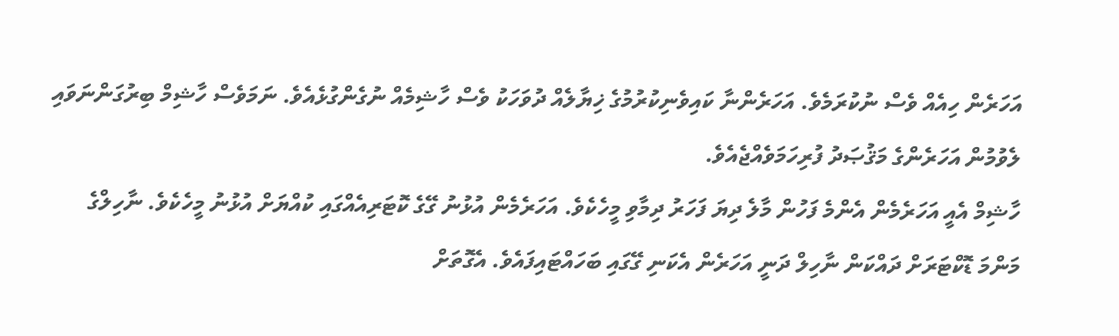އަހަރެން ހިއެއް ވެސް ނުކުރަމެވެ. އަހަރެންނާ ކައިވެނިކުރުމުގެ ޚިޔާލެއް ދުވަހަކު ވެސް ހާޝިމެއް ނުގެންގުޅެއެވެ. ނަމަވެސް ހާޝިމް ބިރުގަންނަވައި ލެވުމުން އަހަރެންގެ މަޤުޞަދު ފުރިހަމަވެއްޖެއެވެ.
ހާޝިމް އެއީ އަހަރެމެން އެންމެ ފަހުން މާލެ ދިޔަ ފަހަރު ދިމާވި މީހެކެވެ. އަހަރެމެން އުޅުނު ގޭގެ ކޮޓަރިއެއްގައި ކުއްޔަށް އުޅުނު މީހެކެވެ. ނާހިލްގެ މަންމަ ޑޮކްޓަރަށް ދައްކަން ނާހިލް ދަނީ އަހަރެން އެކަނި ގޭގައި ބަހައްޓައިފައެވެ. އެގޮތަށް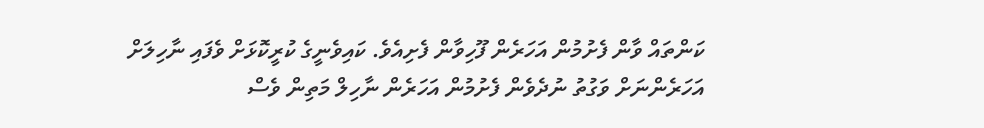ކަންތައް ވާން ފެށުމުން އަހަރެން ފޫހިވާން ފެށިއެވެ. ކައިވެނީގެ ކުރީކޮޅަށް ވެފައި ނާހިލަށް އަހަރެންނަށް ވަގުތު ނުދެވެން ފެށުމުން އަހަރެން ނާހިލް މަތިން ވެސް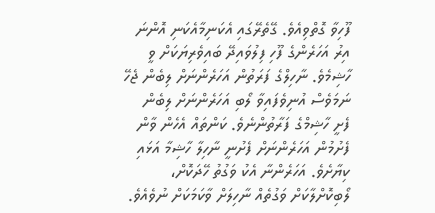ފޫހިވާ ގޮތްވިއެވެ. ގޭތެރޭގައި އެކަނިމާއެކަނި އޮންނަ އިރު އަހަރެންގެ ފޫހި ފިލުވައިދޭ ބައިވެރިޔަކަށް ވީ ހާޝިމެވެ. ނާހިލްގެ ފަރަތުން އަހަރެންނަށް ލިބެން ޖެހޭ ނަމަވެސް އުނިވެފައިވާ ލޯބި އަހަރެންނަށް ލިބެން ފެށީ ހާޝިމްގެ ފަރާތުންނެވެ. ކަންތައް އެހެން ވާން ފެށުމުން އަހަރެންނަށް ފެށުނީ ނާހިލާ ހާޝިމާ އަޅައި ކިޔާށެވެ. އަހަރެންނާ އެކު ވަގުތު ހޭދަކޮށް، ލޯބިކޮށްލާކަށް ވަގުތެއް ނާހިލަށް ވާކަމަކަށް ނުވެއެވެ.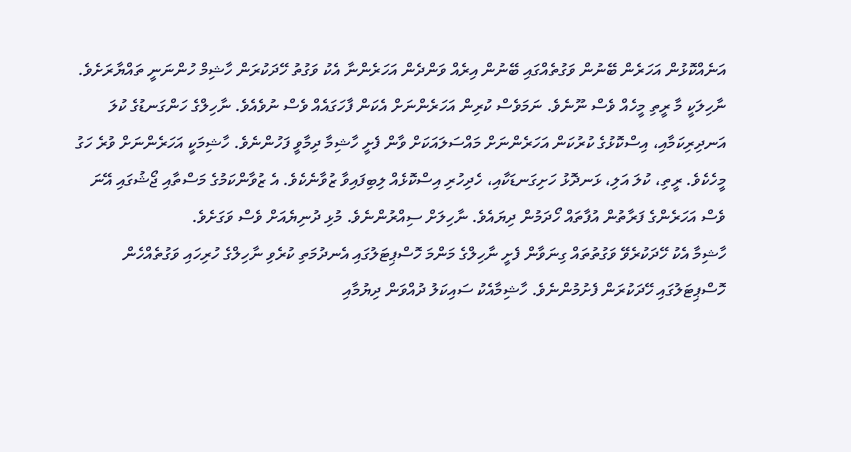އަނެއްކޮޅުން އަހަރެން ބޭނުން ވަގުތެއްގައި ބޭނުން އިރެއް ވަންދެން އަހަރެންނާ އެކު ވަގުތު ހޭދަކުރަން ހާޝިމް ހުންނަނީ ތައްޔާރަށެވެ. ނާހިލަކީ މާ ރީތި މީހެއް ވެސް ނޫނެވެ. ނަމަވެސް ކުރިން އަހަރެންނަށް އެކަން ފާހަގައެއް ވެސް ނުވެއެވެ. ނާހިލްގެ ހަންގަނޑުގެ ކުލަ އަނދިރިކަމާއި، އިސްކޮޅުގެ ކުރުކަން އަހަރެންނަށް މައްސަލައަކަށް ވާން ފެށީ ހާޝިމާ ދިމާވީ ފަހުންނެވެ. ހާޝިމަކީ އަހަރެންނަށް ވުރެ ހަގު މީހެކެވެ. ރީތި، ކުލަ އަލި، ޅަނދޮޅު ހަށިގަނޑަކާއި، ހެދިހުރި އިސްކޮޅެއް ލިބިފައިވާ ޒުވާނެކެވެ. އެ ޒުވާންކަމުގެ މަސްތާއި ޖޯޝުގައި އޭނަ ވެސް އަހަރެންގެ ފަރާތުން އުފާތައް ހޯދަމުން ދިޔައެވެ. ނާހިލަށް ސިއްރުންނެވެ. މުޅި ދުނިޔެއަށް ވެސް ވަގަށެވެ.
ހާޝިމާ އެކު ހޭދަކުރެވޭ ވަގުތުތައް ގިނަވާން ފެށީ ނާހިލްގެ މަންމަ ހޮސްޕިޓަލުގައި އެނދުމަތި ކުރެވި ނާހިލްގެ ހުރިހައި ވަގުތެއްހެން ހޮސްޕިޓަލުގައި ހޭދަކުރަން ފެށުމުންނެވެ. ހާޝިމާއެކު ސައިކަލު ދުއްވަން ދިޔުމާއި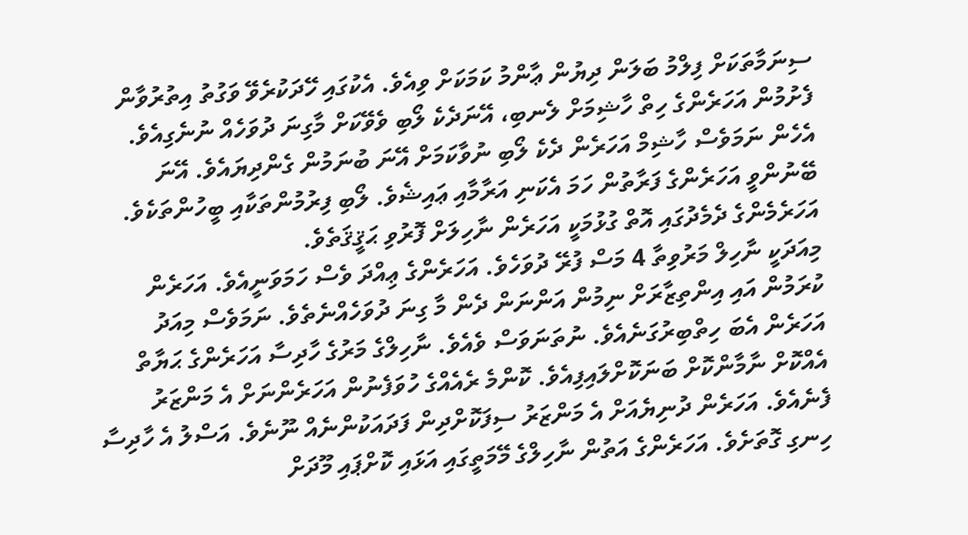ސިނަމާތަކަށް ފިލްމު ބަލަން ދިޔުން ޢާންމު ކަމަކަށް ވިއެވެ. އެކުގައި ހޭދަކުރެވޭ ވަގުތު އިތުރުވާން ފެށުމުން އަހަރެންގެ ހިތް ހާޝިމަށް ލެނބި، އޭނަދެކެ ލޯބި ވެވޭކަށް މާގިނަ ދުވަހެއް ނުނެގިއެވެ. އެހެން ނަމަވެސް ހާޝިމް އަހަރެން ދެކެ ލޯބި ނުވާކަމަށް އޭނަ ބުނަމުން ގެންދިޔައެވެ. އޭނަ ބޭނުންވީ އަހަރެންގެ ފަރާތުން ހަމަ އެކަނި އަރާމާއި ޢައިޝެވެ. ލޯބި ފިރުމުންތަކާއި ބީހުންތަކެވެ. އަހަރެމެންގެ ދެމެދުގައި އޮތް ގުޅުމަކީ އަހަރެން ނާހިލަށް ފޮރުވި ޙަޤީޤަތެވެ.
މިއަދަކީ ނާހިލް މަރުވިތާ 4 މަސް ފުރޭ ދުވަހެވެ. އަހަރެންގެ ޢިއްދަ ވެސް ހަމަވަނީއެވެ. އަހަރެން ކުރަމުން އައި އިންތިޒާރަށް ނިމުން އަންނަން ދެން މާ ގިނަ ދުވަހެއްނެތެވެ. ނަމަވެސް މިއަދު އަހަރެން އެބަ ހިތްބިރުގަނެއެވެ. ނުތަނަވަސް ވެއެވެ. ނާހިލްގެ މަރުގެ ހާދިސާ އަހަރެންގެ ޙަޔާތް އެއްކޮށް ނާމާންކޮށް ބަނަކޮށްލައިފިއެވެ. ކޮންމެ ރެއެއްގެ ހުވަފެނުން އަހަރެންނަށް އެ މަންޒަރު ފެނެއެވެ. އަހަރެން ދުނިޔެއަށް އެ މަންޒަރު ސިފަކޮށްދިން ފަދައަކުންނެއް ނޫނެވެ. އަސްލު އެ ހާދިސާ ހިނގި ގޮތަށެވެ. އަހަރެންގެ އަތުން ނާހިލްގެ މޭމަތީގައި އަޅައި ކޮށްޕައި މޫދަށް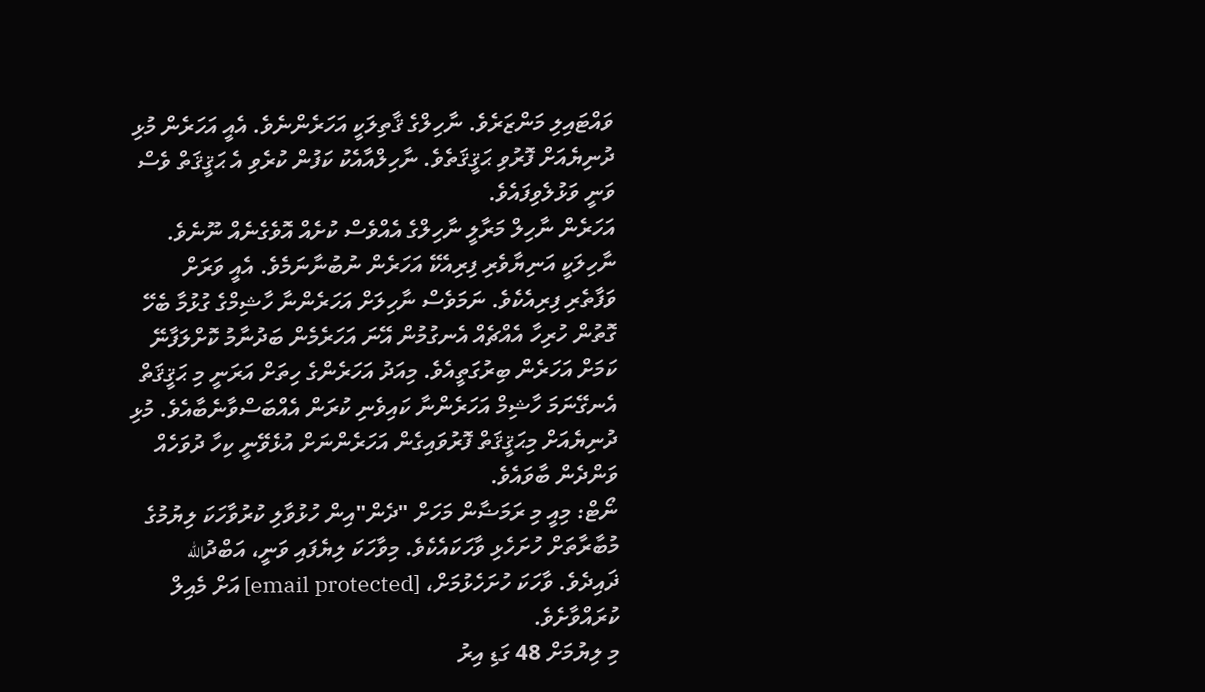ވައްޓައިލި މަންޒަރެވެ. ނާހިލްގެ ޤާތިލަކީ އަހަރެންނެވެ. އެއީ އަހަރެން މުޅި ދުނިޔެއަށް ފޮރުވި ޙަޤީޤަތެވެ. ނާހިލްއާއެކު ކަފުން ކުރެވި އެ ޙަޤީޤަތް ވެސް ވަނީ ވަޅުލެވިފައެވެ.
އަހަރެން ނާހިލް މަރާލީ ނާހިލްގެ އެއްވެސް ކުށެއް އޮވެގެނެއް ނޫނެވެ. ނާހިލަކީ އަނިޔާވެރި ފިރިއެކޭ އަހަރެން ނުބުނާނަމެވެ. އެއީ ވަރަށް ވަފާތެރި ފިރިއެކެވެ. ނަމަވެސް ނާހިލަށް އަހަރެންނާ ހާޝިމްގެ ގުޅުމާ ބެހޭ ގޮތުން ހުރިހާ އެއްޗެއް އެނގުމުން އޭނަ އަހަރެމެން ބަދުނާމު ކޮށްލަފާނޭ ކަމަށް އަހަރެން ބިރުގަތީއެވެ. މިއަދު އަހަރެންގެ ހިތަށް އަރަނީ މި ޙަޤީޤަތް އެނގޭނަމަ ހާޝިމް އަހަރެންނާ ކައިވެނި ކުރަން އެއްބަސްވާނެބާއެވެ. މުޅި ދުނިޔެއަށް މިޙަޤީޤަތް ފޮރުވައިގެން އަހަރެންނަށް އުޅެވޭނީ ކިހާ ދުވަހެއް ވަންދެން ބާވައެވެ.
ނޯޓް: މިއީ މި ރަމަޟާން މަހަށް "ދެން"އިން ހުޅުވާލި ކުރުވާހަކަ ލިޔުމުގެ މުބާރާތަށް ހުށަހެޅި ވާހަކައެކެވެ. މިވާހަކަ ލިޔެފައި ވަނީ، އަބްދުالله ޛައިދެވެ. ވާހަކަ ހުށަހެޅުމަށް، [email protected] އަށް މެއިލް ކުރައްވާށެވެ.
މި ލިޔުމަށް 48 ގަޑި އިރު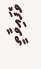ވެފައިވާތީ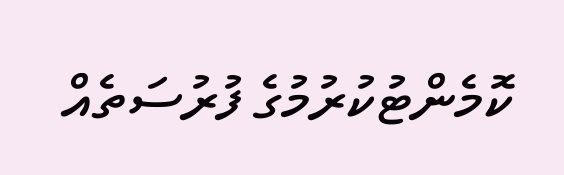ކޮމެންޓުކުރުމުގެ ފުރުސަތެއް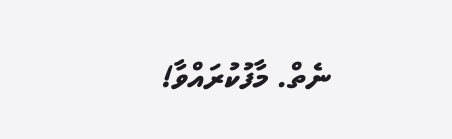ނެތް. މާފުކުރައްވާ!